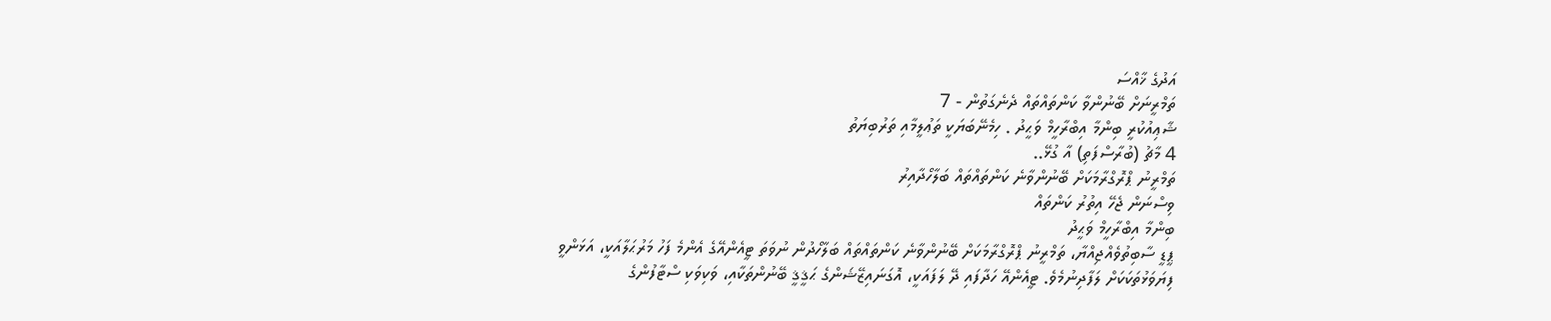އަދުގެ ޚާއްސަ
ތަމްރީނަށް ބޭނުންވާ ކަންތައްތައް ދެނެގަތުން - 7
ޝާޢިއުކުރީ ބިންމާ އިބްރާހީމް ވަޙީދު . ހިމެނޭބަޔަކީ ތަޢުލީމާއި ތަރުބިޔަތު
4 މާޗު (ބުރާސްފަތި) އާ ގުޅޭ..
ތަމްރީނު ޕްރޮގްރާމަކަށް ބޭނުންވާނެ ކަންތައްތައް ބަލާހޯދާއިރު
ވިސްނަން ޖެހޭ އިތުރު ކަންތައް
ބިންމާ އިބްރާހީމް ވަޙީދު
ޕީޑީ ސާބިތުވެއްޖިއްޔާ، ތަމްރީނު ޕްރޮގްރާމަކަށް ބޭނުންވާނެ ކަންތައްތައް ބަލާހޯދުން ނުވަތަ ޓީއެންއޭގެ އެންމެ ފަހު މަރުޙަލާއަކީ، އަޅަންވީ ފިޔަވަޅުތަކަކަށް ލަފާދިނުމެވެ. ޓީއެންއޭ ހަދާފައި ދޭ ލަފައަކީ، އޮގަނައިޒޭޝަންގެ ޙަޤީޤީ ބޭނުންތަކާއި، ވަކިވަކި ސްޓާފުންގެ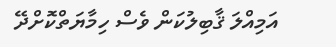އަމިއްލަ ޤާބިލުކަން ވެސް ހިމާޔަތްކޮށްދޭ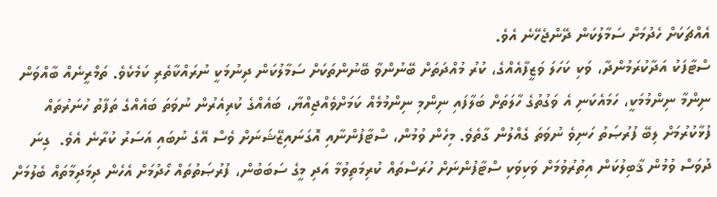އެއްޗަކަށް ހެދުމަށް ސަމާލުކަން ދޭންޖެހޭނެ އެވެ.
ސްޓާފަކު އަދާކުރަމުންދާ، ވަކި ކަހަލަ ވަޒީފާއެއްގެ، ކުރު މުއްދަތަށް ބޭނުންވާ ބޭނުންތަކަށް ސަމާލުކަން ދިނުމަކީ ނުރައްކާތެރި ކަމެކެވެ. ތަމްރީނެއް ބާއްވަން ނިންމާ ނިންމުމަކީ، ހަމައެކަނި އެ ވަގުތުގެ ހާލަތަށް ބަލާފައި ނިންމި ނިންމުމެއް ކަމަށްވެއްޖިއްޔާ، ބައެއްގެ ކުރިއެރުން ނުވަތަ ބައެއްގެ ތަފާތު ހުނަރުތައް ފުޅާކުރުމަށް ލިބޭ ފުރުޞަތު ހަނިވެ ނުވަތަ ގެއްލުން ގާތެވެ. މިހެން ވުމުން، ސްޓާފުންނާއި އޮގަނައިޒޭޝަނަށް ވެސް އޭގެ ނުބައި އަސަރު ކުރާނެ އެވެ.  ގިނަ ދުވަސް ވުމުން ޤާބިލުކަން އިތުރުވުމަށް ވަކިވަކި ސްޓާފުންނަށް ހުރަސްތައް ކުރިމަތިވުމާ އަދި މީގެ ސަބަބުން، ފުރުޞަތުތައް ހޯދުމަށް އެހެން ދިމަދިމާތައް ބެލުމަށް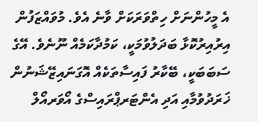އެ މީހުންނަށް ހިތްވަރަކަށް ވާނެ އެވެ. މުވައްޒަފުން އިރުއިރުކޮޅާ ބަދަލުވުމަކީ، ކަމުދާކަމެއް ނޫނެވެ. އޭގެ ސަބަބަކީ، ބޭކާރު ފައިސާތަކެއް އޮގަނައިޒޭޝަނުން ޚަރަދުވުމާއި އަދި އެންޓަރޕްރައިސްގެ އޯވަރއޯލް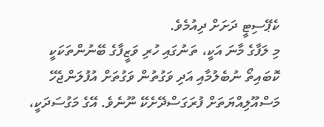ކެޕޭސިޓީ ދަށަށް ދިއުމެވެ.
މި ލަފާގެ މާނަ އަކީ، ތަނުގައި ހުރި ވަޒީފާގެ ބޭނުންތަކަކީ ކޮބައިތޯ ނުބެލުމާއި އަދި ވަގުތުން ވަގުތަށް އުފުލަންޖެހޭ މަސްއޫލިއްޔަތަށް ފުރަގަސްދޭށެކޭ ނޫނެވެ. އޭގެ މަގުސަދަކީ،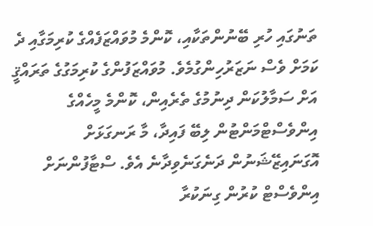ތަނުގައި ހުރި ބޭނުންތަކާއި، ކޮންމެ މުވައްޒަފެއްގެ ކުރިމަގާއި ދެ ކަމަށް ވެސް ނަޒަރުހިންގުމެވެ. މުވައްޒަފުންގެ ކުރިމަގުގެ ތަރައްޤީ އަށް ސަމާލުކަން ދިނުމުގެ ތެރެއިން، ކޮންމެ މީހެއްގެ އިންވެސްޓްމަންޓުން ލިބޭ ފައިދާ، މާ ރަނގަޅަށް އޮގަނައިޒޭޝަނުން ދަނެގަނެވިދާނެ އެވެ. ސްޓާފުންނަށް އިންވެސްޓް ކުރުން ގިނަކުރާ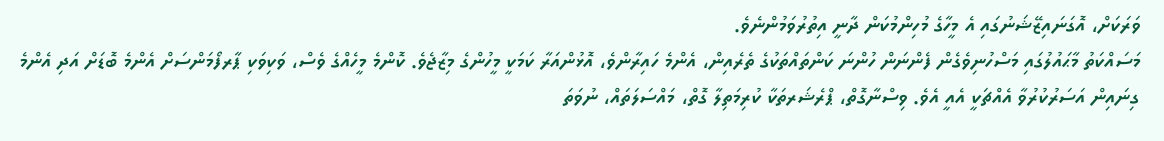ވަރަކަށް، އޮގަނައިޒޭޝަނުގައި އެ މީހާގެ މުހިންމުކަން ދާނީ އިތުރުވަމުންނެވެ.
މަސައްކަތު މާޙައުލުގައި މަސްހުނިވެގެން ފެންނަން ހުންނަ ކަންތައްތަކުގެ ތެރެއިން، އެންމެ ހައިރާންވެ، އޮޅުންއަރާ ކަމަކީ މީހުންގެ މިޒާޖެވެ. ކޮންމެ މީހެއްގެ ވެސް، ވަކިވަކި ޕާރފޯމަންސަށް އެންމެ ބޮޑަށް އަދި އެންމެ ގިނައިން އަސަރުކުރުވާ އެއްޗަކީ އެއީ އެވެ. ވިސްނާގޮތް، ޕްރެޝަރތަކާ ކުރިމަތިލާ ގޮތް، މައްސަލަތައް، ނުވަތަ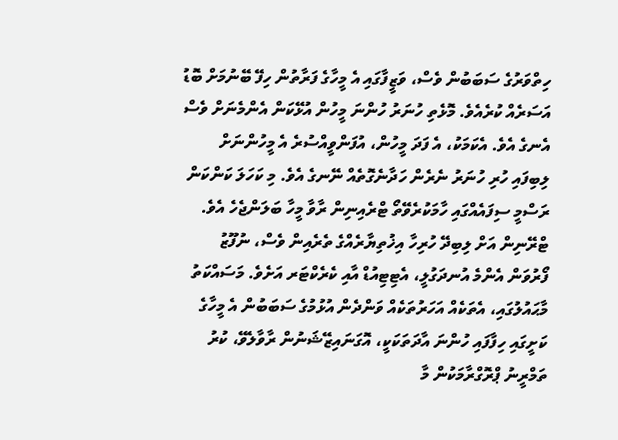ހިތްވަރުގެ ސަބަބުން ވެސް، ވަޒީފާގައި އެ މީހާގެ ފަރާތުން ހިފޭ ބޭނުމަށް ބޮޑު އަސަރެއް ކުރެއެވެ. މޮޅެތި ހުނަރު ހުންނަ މީހުން އުޅޭކަން އެންމެނަށް ވެސް އެނގެ އެވެ. އެކަމަކު، އެ ފަދަ މީހުން، އުފަންވީއްސުރެ އެ މީހުންނަށް ލިބިފައި ހުރި ހުނަރު ނެރެން ހަދާނެގޮތެއް ނޭނގެ އެވެ. މި ކަހަލަ ކަންކަން ރަސްމީ ސިފައެއްގައި ހާމަކުރެވޭތޯ ޓްރެއިނިން ރާވާ މީހާ ބަލަންޖެހެ އެވެ. ޓްރޭނިން އަށް ލިބިދޭ ހުރިހާ އިޚުތިޔާރެއްގެ ތެރެއިން ވެސް، ނުފޫޒު ފޯރުވަން އެންމެ އުނދަގުލީ، އެޓިޓިއުޑް އާއި ކެރެކްޓަރ އަށެވެ. މަސައްކަތު މާޙައުލުގައި، އެތަކެއް އަހަރުތަކެއް ވަންދެން އުޅުމުގެ ސަބަބުން އެ މީހާގެ ކަށީގައި ހިފާފައި ހުންނަ އާދަތަކަކީ، އޮގަނައިޒޭޝަނުން ރާވާލެވޭ، ކުރު ތަމްރީނު ޕްރޮގްރާމަކުން މާ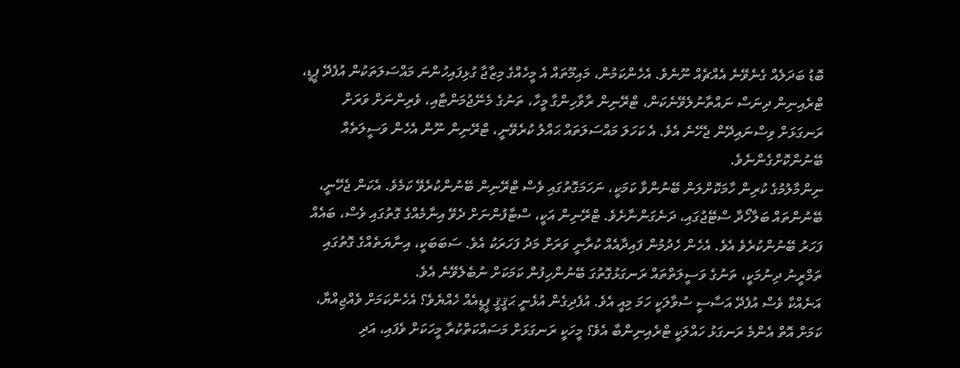ބޮޑު ބަދަލެއް ގެނެވޭނެ އެއްޗެއް ނޫނެވެ. އެހެންކަމުން، މައިމޫތައް އެ މީހެއްގެ މިޒާޖާ ގުޅިފައިހުންނަ މައްސަލަތަކުން އުފެދޭ ޕީޑީ، ޓްރެއިނިން ދިނަސް ނައްތާނުލެވޭނެކަން، ޓްރޭނިން ރާވާހިންގާ މީހާ، ތަނުގެ މެނޭޖުމަންޓާއި، ވެރިންނަށް ވަރަށް ރަނގަޅަށް ވިސްނައިދޭން ޖެހޭނެ އެވެ. އެ ކަހަލަ މައްސަލަތައް ޙައްލު ކުރެވޭނީ، ޓްރޭނިން ނޫން އެހެން ވަސީލަތެއް ބޭނުންކޮށްގެންނެވެ.
ނިންމާލުމުގެ ކުރިން ހާމަކޮށްލަން ބޭނުންވާ ކަމަކީ، ނަހަމަގޮތުގައި ވެސް ޓްރޭނިން ބޭނުންކުރެވޭ ކަމެވެ. އެކަން ޖެހޭނީ، ބޭނުންތައް ބަލާހޯދާ ސްޓޭޖުގައި، ދަނެގަންނާށެވެ. ޓްރޭނިން އަކީ، ސްޓާފުންނަށް ދެވޭ އިނާމެއްގެ ގޮތުގައި ވެސް، ބައެއް ފަހަރު ބޭނުންކުރެވެ އެވެ. އެހެން ހެދުމުން ފައިދާއެއް ކުރާނީ ވަރަށް މަދު ފަހަރަކު އެވެ. ސަބަބަކީ، އިނާޔަތެއްގެ ގޮތުގައި ތަމްރީނު ދިނުމަކީ، ތަނުގެ ވަސީލަތްތައް ރަނގަޅުގޮތުގަ ބޭނުންހިފުން ކަމަކަށް ނުބެލެވޭނެ އެވެ.
އަނެއްކާ ވެސް އުފެދޭ އަސާސީ ސުވާލަކީ ހަމަ މިއީ އެވެ. އުފެދިގެން އުޅެނީ ޙަޤީޤީ ޕީޑީއެއް ހެއްޔެވެ؟ އެހެންކަމަށް ވެއްޖިއްޔާ، ކަމަށް އޮތް އެންމެ ރަނގަޅު ހައްލަކީ ޓްރެއިނިންބާ އެވެ؟ މީހަކީ ރަނގަޅަށް މަސައްކަތްކުރާ މީހަކަށް ވެފައި، އަދި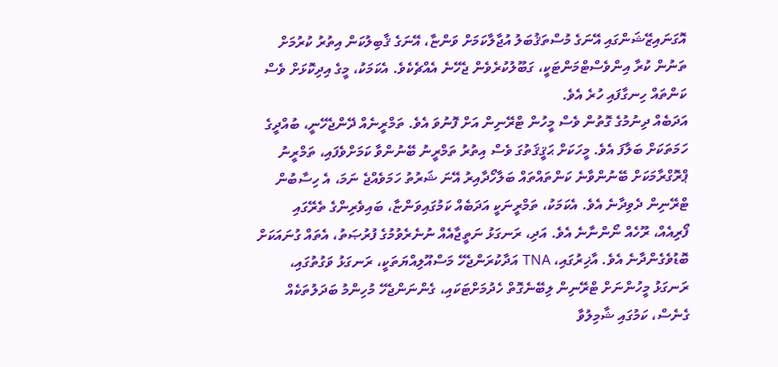އޮގަނައިޒޭޝަންގައި އޭނަގެ މުސްތަޤުބަލު އުޖާލާކަމަށް ވަންޏާ، އޭނަގެ ޤާބިލުކަން އިތުރު ކުރުމަށް ތަނުން ކުރާ އިންވެސްޓްމަންޓަކީ، ގަބޫލުކުރެވެން ޖެހޭނެ އެއްޗެކެވެ. އެކަމަކު، މީގެ އިދިކޮޅަށް ވެސް ކަންތައް ހިނގާފައި ހުރެ އެވެ.
އަދަބެއް ދިނުމުގެ ގޮތުން ވެސް މީހުން ޓްރޭނިން އަށް ފޮނުވަ އެވެ. ތަމްރީނެއް ދޭންޖެހޭނީ، ބުއްދީގެ ހަމަތަކަށް ބަލާފަ އެވެ. މީހަކަށް ޙަޤީޤަތުގަ ވެސް އިތުރު ތަމްރީނު ބޭނުންވާ ކަމަށްވެފައި، ތަމްރީނު ޕްރޮގްރާމަކަށް ބޭނުންވާނެ ކަންތައްތައް ބަލާހޯދާއިރު އޭނަ ޝަރުތު ހަމަވެއްޖެ ނަމަ، އެ ހިސާބުން ޓްރޭނިން ދެވިދާނެ އެވެ. އެކަމަކު، ތަމްރީނަކީ އަދަބެއް ކަމުގައިވަންޏާ، ބައިވެރިންގެ ތެރޭގައި ފޯރިއެއް، ރޫހެއް ނޯންނާނެ އެވެ. އަދި، ރަނގަޅު ނަތީޖާއެއް ނުނެރެވުމުގެ ފުރުޞަތު، އެތައް ގުނައަކަށް ބޮޑުވެގެންދާނެ އެވެ. އާޚިރުގައި، TNA އަދާކުރަންޖެހޭ މަސްއޫލިއްޔަތަކީ، ރަނގަޅު ވަގުތުގައި، ރަނގަޅު މީހުންނަށް ޓްރޭނިން ލިބޭނެގޮތް ހެދުމަށްޓަކައި، ގެންނަންޖެހޭ މުހިންމު ބަދަލުތަކެއް ގެނެސް، ކަމުގައި ޝާމިލުވާ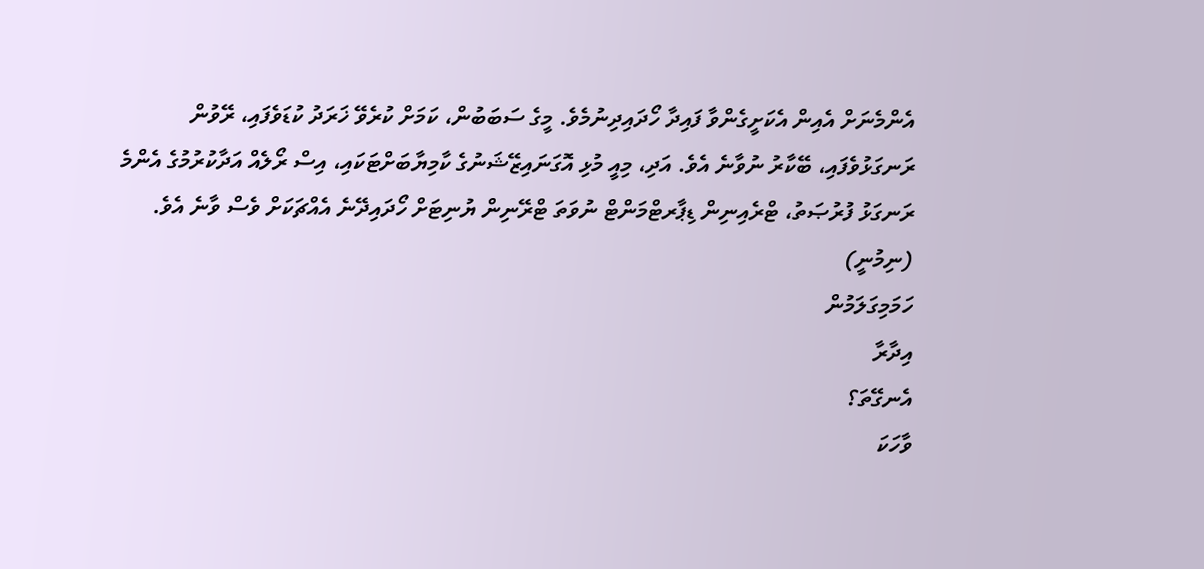އެންމެނަށް އެއިން އެކަށީގެންވާ ފައިދާ ހޯދައިދިނުމެވެ. މީގެ ސަބަބުން، ކަމަށް ކުރެވޭ ޚަރަދު ކުޑަވެފައި، ރޭވުން ރަނގަޅުވެފައި، ބޭކާރު ނުވާނެ އެވެ. އަދި، މިއީ މުޅި އޮގަނައިޒޭޝަނުގެ ކާމިޔާބަށްޓަކައި، އިސް ރޯލެއް އަދާކުރުމުގެ އެންމެ ރަނގަޅު ފުރުޞަތު، ޓްރެއިނިން ޑިޕާރޓްމަންޓް ނުވަތަ ޓްރޭނިން ޔުނިޓަށް ހޯދައިދޭނެ އެއްޗަކަށް ވެސް ވާނެ އެވެ.
(ނިމުނީ)
ހަމަމިގަލަމުން
އިދާރާ
އެނގޭތަ؟
ވާހަކަ